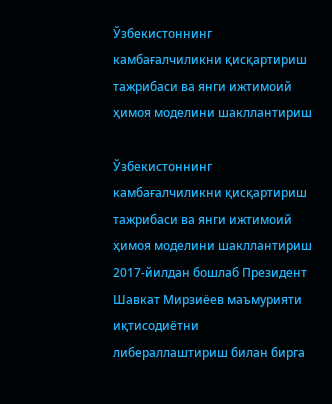Ўзбекистоннинг камбағалчиликни қисқартириш тажрибаси ва янги ижтимоий ҳимоя моделини шакллантириш

Ўзбекистоннинг камбағалчиликни қисқартириш тажрибаси ва янги ижтимоий ҳимоя моделини шакллантириш
2017-йилдан бошлаб Президент Шавкат Мирзиёев маъмурияти иқтисодиётни либераллаштириш билан бирга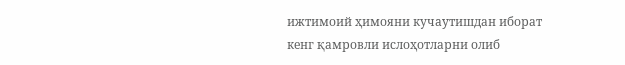ижтимоий ҳимояни кучayтишдан иборат кенг қамровли ислоҳотларни олиб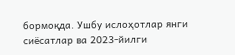бормоқда. Ушбу ислоҳотлар янги сиёсатлар ва 2023-йилги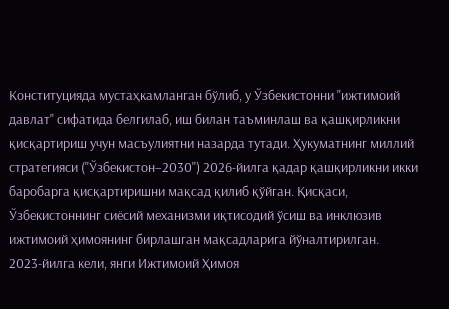Конституцияда мустаҳкамланган бўлиб, у Ўзбекистонни "ижтимоий давлат" сифатида белгилаб, иш билан таъминлаш ва қашқирликни қисқартириш учун масъулиятни назарда тутади. Ҳукуматнинг миллий стратегияси ("Ўзбекистон–2030") 2026-йилга қадар қашқирликни икки баробарга қисқартиришни мақсад қилиб қўйган. Қисқаси, Ўзбекистоннинг сиёсий механизми иқтисодий ўсиш ва инклюзив ижтимоий ҳимоянинг бирлашган мақсадларига йўналтирилган.
2023-йилга кели, янги Ижтимоий Ҳимоя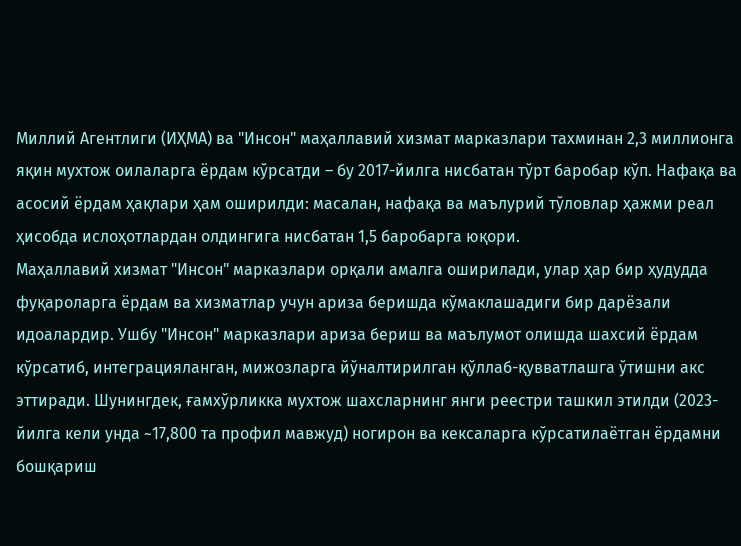Миллий Агентлиги (ИҲМА) ва "Инсон" маҳаллавий хизмат марказлари тахминан 2,3 миллионга яқин мухтож оилаларга ёрдам кўрсатди – бу 2017-йилга нисбатан тўрт баробар кўп. Нафақа ва асосий ёрдам ҳақлари ҳам оширилди: масалан, нафақа ва мaълурий тўловлар ҳажми реал ҳисобда ислоҳотлардан олдингига нисбатан 1,5 баробарга юқори.
Маҳаллавий хизмат "Инсон" марказлари орқали амалга оширилади, улар ҳар бир ҳудудда фуқароларга ёрдам ва хизматлар учун ариза беришда кўмаклашадиги бир дарёзали идоалардир. Ушбу "Инсон" марказлари ариза бериш ва маълумот олишда шахсий ёрдам кўрсатиб, интеграцияланган, мижозларга йўналтирилган қўллаб-қувватлашга ўтишни акс эттиради. Шунингдек, ғамхўрликка мухтож шахсларнинг янги реестри ташкил этилди (2023-йилга кели унда ~17,800 та профил мавжуд) ногирон ва кексаларга кўрсатилаётган ёрдамни бошқариш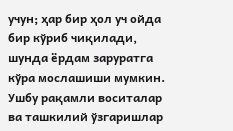учун; ҳар бир ҳол уч ойда бир кўриб чиқилади, шунда ёрдам заруратга кўра мослашиши мумкин. Ушбу рақамли воситалар ва ташкилий ўзгаришлар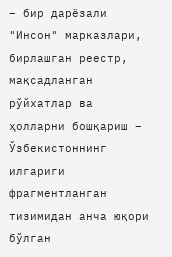– бир дарёзали "Инсон" марказлари, бирлашган реестр, мақсадланган рўйхатлар ва ҳолларни бошқариш – Ўзбекистоннинг илгариги фрагментланган тизимидан анча юқори бўлган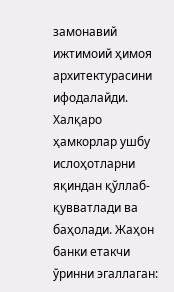замонавий ижтимоий ҳимоя архитектурасини ифодалайди.
Халқаро ҳамкорлар ушбу ислоҳотларни яқиндан қўллаб-қувватлади ва баҳолади. Жаҳон банки етакчи ўринни эгаллаган: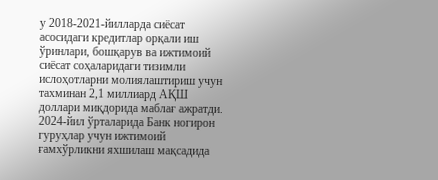у 2018-2021-йилларда сиёсат асосидаги кредитлар орқали иш ўринлари, бошқарув ва ижтимоий сиёсат соҳаларидаги тизимли ислоҳотларни молиялаштириш учун тахминан 2,1 миллиард АҚШ доллари миқдорида маблағ ажратди. 2024-йил ўрталарида Банк ногирон гуруҳлар учун ижтимоий ғамхўрликни яхшилаш мақсадида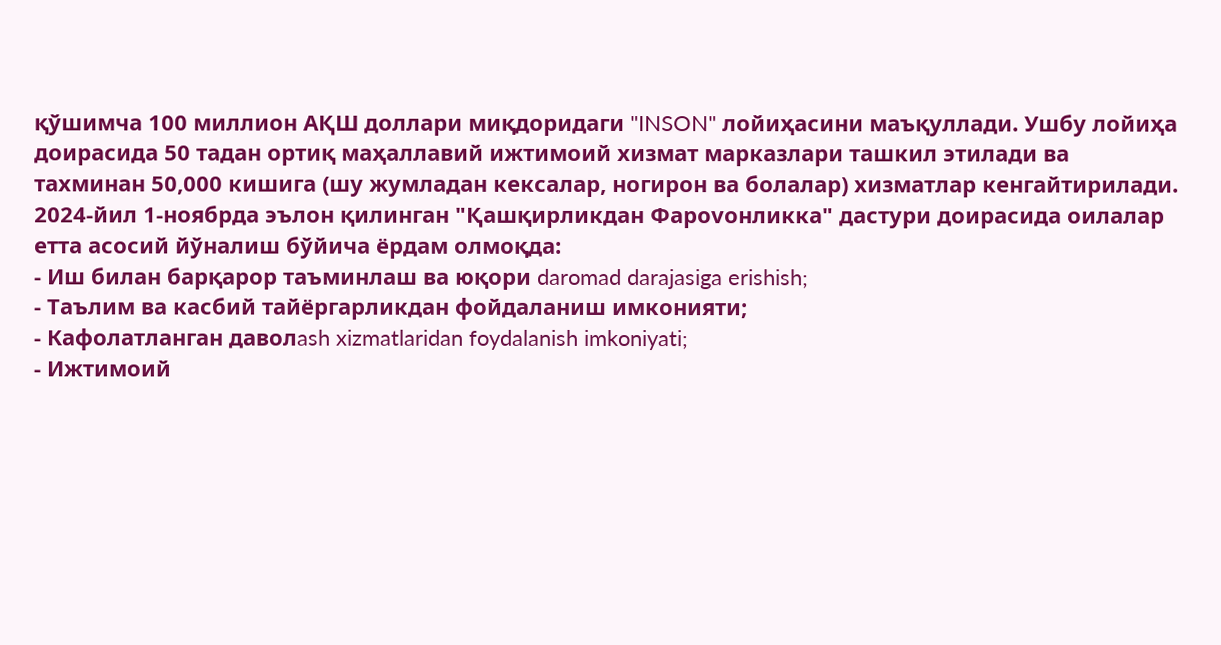қўшимча 100 миллион АҚШ доллари миқдоридаги "INSON" лойиҳасини маъқуллади. Ушбу лойиҳа доирасида 50 тадан ортиқ маҳаллавий ижтимоий хизмат марказлари ташкил этилади ва тахминан 50,000 кишига (шу жумладан кексалар, ногирон ва болалар) хизматлар кенгайтирилади.
2024-йил 1-ноябрда эълон қилинган "Қашқирликдан Фарovонликка" дастури доирасида оилалар етта асосий йўналиш бўйича ёрдам олмоқда:
- Иш билан барқарор таъминлаш ва юқори daromad darajasiga erishish;
- Таълим ва касбий тайёргарликдан фойдаланиш имконияти;
- Кафолатланган даволash xizmatlaridan foydalanish imkoniyati;
- Ижтимоий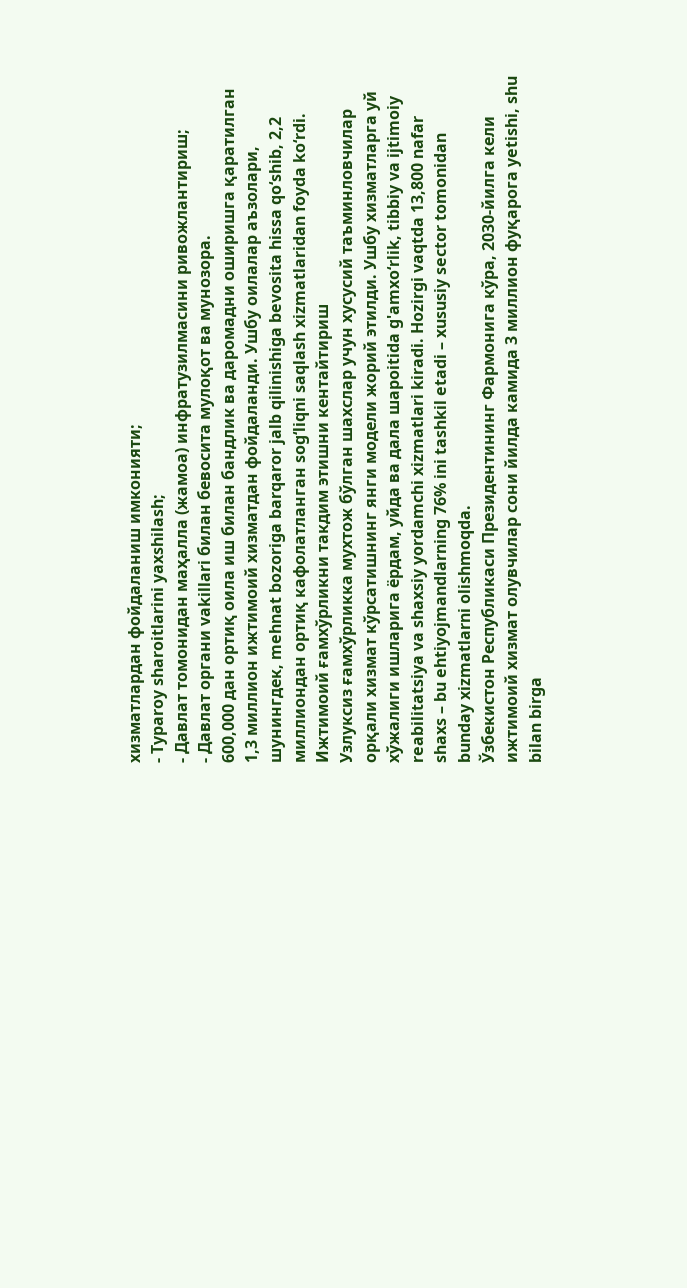хизматлардан фойдаланиш имконияти;
- Турaroy sharoitlarini yaxshilash;
- Давлат томонидан маҳалла (жамоа) инфратузилмасини ривожлантириш;
- Давлат органи vakillari билан бевосита мулоқот ва мунозора.
600,000 дан ортиқ оила иш билан бандлик ва даромадни оширишга қаратилган 1,3 миллион ижтимоий хизматдан фойдаланди. Ушбу оилалар аъзолари, шунингдек, mehnat bozoriga barqaror jalb qilinishiga bevosita hissa qo‘shib, 2,2 миллиондан ортиқ кафолатланган sog‘liqni saqlash xizmatlaridan foyda ko‘rdi.
Ижтимоий ғамхўрликни такдим этишни кентайтириш
Узлуксиз ғамхўрликка мухтож бўлган шахслар учун хусусий таъминловчилар орқали хизмат кўрсатишнинг янги модели жорий этилди. Ушбу хизматларга уй хўжалиги ишларига ёрдам, уйда ва дала шарoitida g'amxo‘rlik, tibbiy va ijtimoiy reabilitatsiya va shaxsiy yordamchi xizmatlari kiradi. Hozirgi vaqtda 13,800 nafar shaxs – bu ehtiyojmandlarning 76% ini tashkil etadi – xususiy sector tomonidan bunday xizmatlarni olishmoqda.
Ўзбекистон Республикаси Президентининг Фармонига кўра, 2030-йилга кели ижтимоий хизмат олувчилар сони йилда камида 3 миллион фуқарога yetishi, shu bilan birga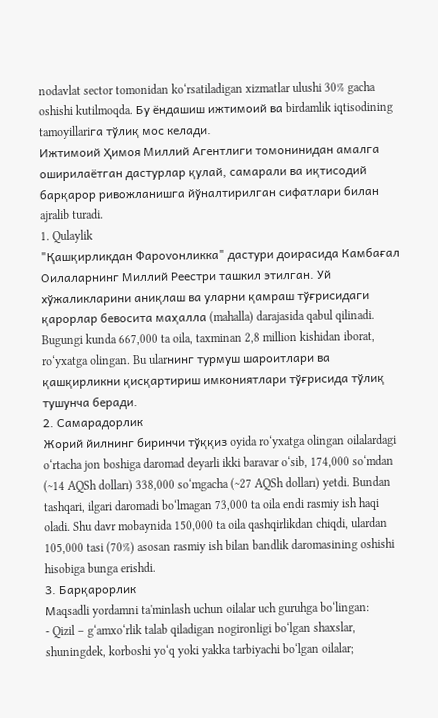nodavlat sector tomonidan ko‘rsatiladigan xizmatlar ulushi 30% gacha oshishi kutilmoqda. Бу ёндашиш ижтимоий ва birdamlik iqtisodining tamoyillariга тўлиқ мос келади.
Ижтимоий Ҳимоя Миллий Агентлиги томонинидан амалга оширилаётган дастурлар қулай, самарали ва иқтисодий барқарор ривожланишга йўналтирилган сифатлари билан ajralib turadi.
1. Qulaylik
"Қашқирликдан Фарovонликка" дастури доирасида Камбағал Оилаларнинг Миллий Реестри ташкил этилган. Уй хўжаликларини аниқлаш ва уларни қамраш тўғрисидаги қарорлар бевосита маҳалла (mahalla) darajasida qabul qilinadi. Bugungi kunda 667,000 ta oila, taxminan 2,8 million kishidan iborat, ro‘yxatga olingan. Bu ularнинг турмуш шароитлари ва қашқирликни қисқартириш имкониятлари тўғрисида тўлиқ тушунча беради.
2. Самарадорлик
Жорий йилнинг биринчи тўққиз oyida ro‘yxatga olingan oilalardagi o‘rtacha jon boshiga daromad deyarli ikki baravar o‘sib, 174,000 so‘mdan (~14 AQSh dolları) 338,000 so‘mgacha (~27 AQSh dolları) yetdi. Bundan tashqari, ilgari daromadi bo‘lmagan 73,000 ta oila endi rasmiy ish haqi oladi. Shu davr mobaynida 150,000 ta oila qashqirlikdan chiqdi, ulardan 105,000 tasi (70%) asosan rasmiy ish bilan bandlik daromasining oshishi hisobiga bunga erishdi.
3. Барқарорлик
Мaqsadli yordamni ta'minlash uchun oilalar uch guruhga bo‘lingan:
- Qizil – g‘amxo‘rlik talab qiladigan nogironligi bo‘lgan shaxslar, shuningdek, korboshi yo‘q yoki yakka tarbiyachi bo‘lgan oilalar;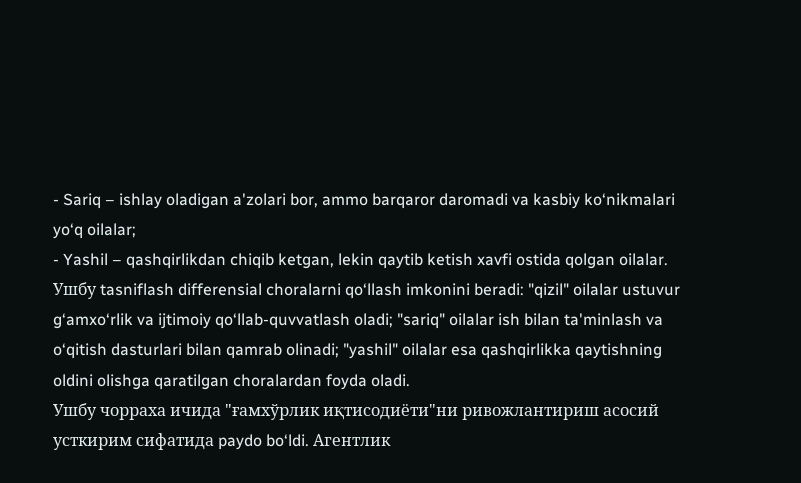- Sariq – ishlay oladigan a'zolari bor, ammo barqaror daromadi va kasbiy ko‘nikmalari yo‘q oilalar;
- Yashil – qashqirlikdan chiqib ketgan, lekin qaytib ketish xavfi ostida qolgan oilalar.
Ушбу tasniflash differensial choralarni qo‘llash imkonini beradi: "qizil" oilalar ustuvur g‘amxo‘rlik va ijtimoiy qo‘llab-quvvatlash oladi; "sariq" oilalar ish bilan ta'minlash va o‘qitish dasturlari bilan qamrab olinadi; "yashil" oilalar esa qashqirlikka qaytishning oldini olishga qaratilgan choralardan foyda oladi.
Ушбу чорраха ичида "ғамхўрлик иқтисодиёти"ни ривожлантириш асосий усткирим сифатида paydo bo‘ldi. Агентлик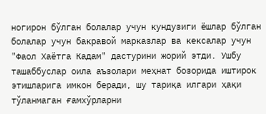ногирон бўлган болалар учун кундузиги ёшлар бўлган болалар учун бакравой марказлар ва кексалар учун "Фaол Хаётга Кадам" дастурини жорий этди. Ушбу ташаббуслар оила аъзолари меҳнат бозорида иштирок этишларига имкон беради, шу тариқа илгари ҳақи тўланмаган ғамхўрларни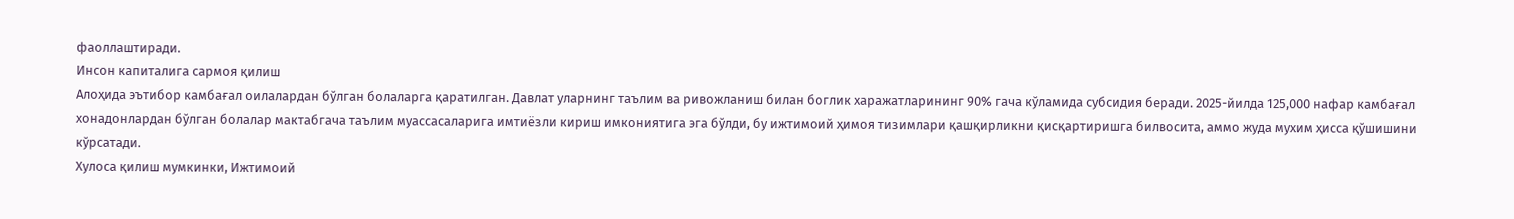фаоллаштиради.
Инсон капиталига сармоя қилиш
Алоҳида эътибор камбағал оилалардан бўлган болаларга қаратилган. Давлат уларнинг таълим ва ривожланиш билан боглик харажатларининг 90% гача кўламида субсидия беради. 2025-йилда 125,000 нафар камбағал хонадонлардан бўлган болалар мактабгача таълим муассасаларига имтиёзли кириш имкониятига эга бўлди, бу ижтимоий ҳимоя тизимлари қашқирликни қисқартиришга билвосита, аммо жуда мухим ҳисса қўшишини кўрсатади.
Хулоса қилиш мумкинки, Ижтимоий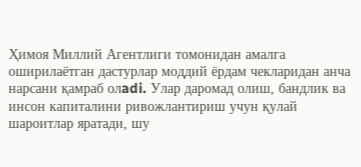Ҳимоя Миллий Агентлиги томонидан амалга оширилаётган дастурлар моддий ёрдам чекларидан анча нарсани қамраб олadi. Улар даромад олиш, бандлик ва инсон капиталини ривожлантириш учун қулай шароитлар яратади, шу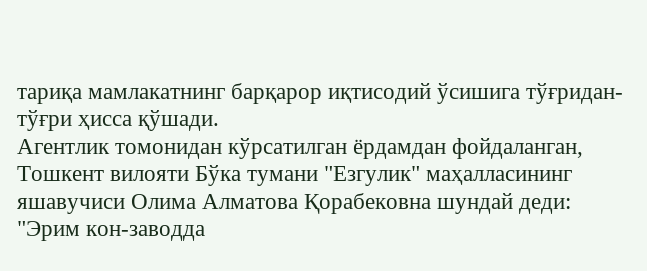тариқа мамлакатнинг барқарор иқтисодий ўсишига тўғридан-тўғри ҳисса қўшади.
Агентлик томонидан кўрсатилган ёрдамдан фойдаланган, Тошкент вилояти Бўка тумани "Езгулик" маҳалласининг яшавучиси Олима Алматова Қорабековна шундай деди:
"Эрим кон-заводда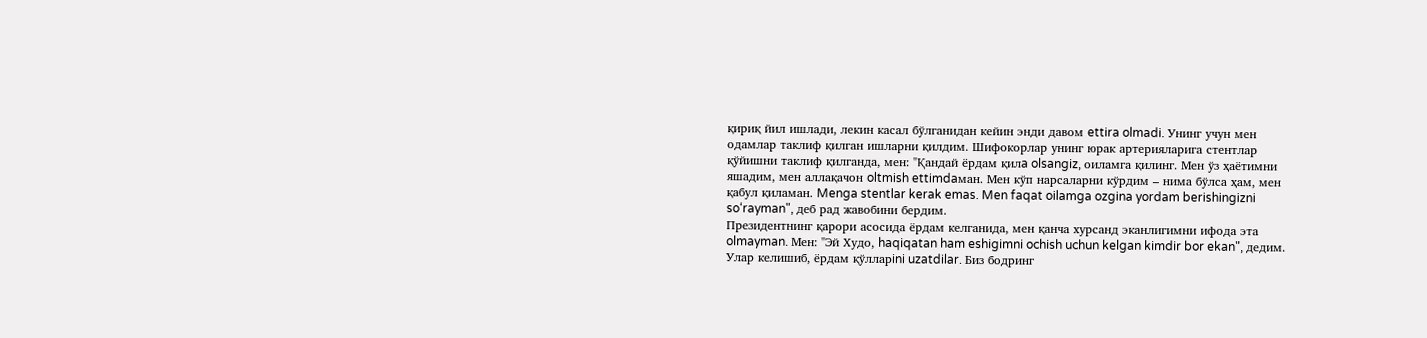қириқ йил ишлади, лекин касал бўлганидан кейин энди давом ettira olmadi. Унинг учун мен одамлар таклиф қилган ишларни қилдим. Шифокорлар унинг юрак артерияларига стентлар қўйишни таклиф қилганда, мен: "Қандай ёрдам қилa olsangiz, оиламга қилинг. Мен ўз ҳаётимни яшадим, мен аллақачон oltmish ettimdaман. Мен кўп нарсаларни кўрдим – нима бўлса ҳам, мен қабул қиламан. Menga stentlar kerak emas. Men faqat oilamga ozgina yordam berishingizni so‘rayman", деб рад жавобини бердим.
Президентнинг қарори асосида ёрдам келганида, мен қанча хурсанд эканлигимни ифода эта olmayman. Мен: "Эй Худо, haqiqatan ham eshigimni ochish uchun kelgan kimdir bor ekan", дедим. Улар келишиб, ёрдам қўлларini uzatdilar. Биз бодринг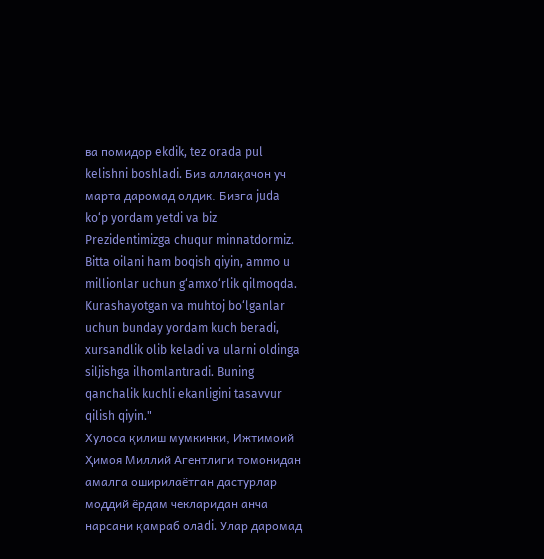ва помидор ekdik, tez orada pul kelishni boshladi. Биз аллақачон уч марта даромад олдик. Бизга juda ko‘p yordam yetdi va biz Prezidentimizga chuqur minnatdormiz. Bitta oilani ham boqish qiyin, ammo u millionlar uchun g‘amxo‘rlik qilmoqda. Kurashayotgan va muhtoj bo‘lganlar uchun bunday yordam kuch beradi, xursandlik olib keladi va ularni oldinga siljishga ilhomlantıradi. Buning qanchalik kuchli ekanligini tasavvur qilish qiyin."
Хулоса қилиш мумкинки, Ижтимоий Ҳимоя Миллий Агентлиги томонидан амалга оширилаётган дастурлар моддий ёрдам чекларидан анча нарсани қамраб олadi. Улар даромад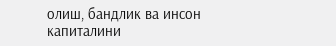олиш, бандлик ва инсон капиталини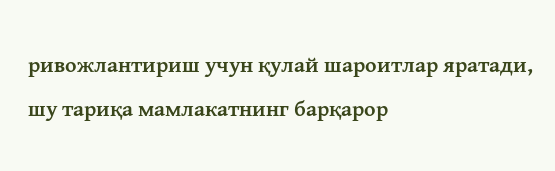ривожлантириш учун қулай шароитлар яратади, шу тариқа мамлакатнинг барқарор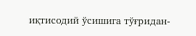иқтисодий ўсишига тўғридан-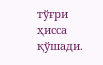тўғри ҳисса қўшади.